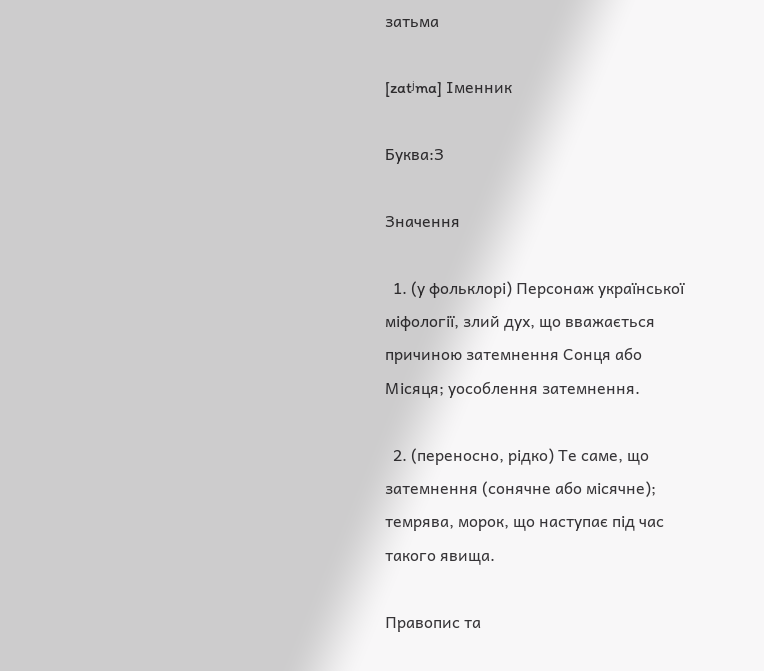затьма

[zɑtʲmɑ] Іменник

Буква:З

Значення

  1. (у фольклорі) Персонаж української міфології, злий дух, що вважається причиною затемнення Сонця або Місяця; уособлення затемнення.

  2. (переносно, рідко) Те саме, що затемнення (сонячне або місячне); темрява, морок, що наступає під час такого явища.

Правопис та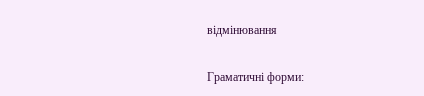відмінювання

Граматичні форми: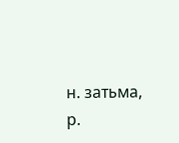н. затьма, р.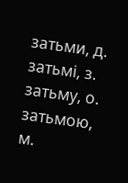затьми, д. затьмі, з. затьму, о. затьмою, м.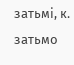затьмі, к. затьмо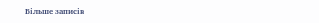Більше записів